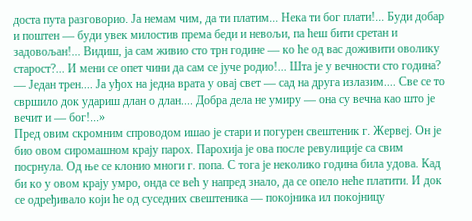доста пута разговорио. Ја немам чим, да ти платим... Нека ти бог плати!... Буди добар и поштен — буди увек милостив према беди и невољи, па ћеш бити сретан и задовољан!... Видиш, ја сам живио сто трн године — ко ће од вас доживити оволику старост?... И мени се опет чини да сам се јуче родио!... Шта је у вечности сто година? — Један трен.... Ја уђох на једна врата у овај свет — сад на друга излазим.... Све се то свршило док удариш длан о длан.... Добра дела не умиру — она су вечна као што је вечит и — бог!...»
Пред овим скромним спроводом ишао је стари и погурен свештеник г. Жервеј. Он је био овом сиромашном крају парох. Парохија је ова после ревулиције са свим посрнула. Од ње се клонио многи г. попа. С тога је неколико година била удова. Кад би ко у овом крају умро, онда се већ у напред знало, да се опело неће платити. И док се одређивало који ће од суседних свештеника — покојника ил покојницу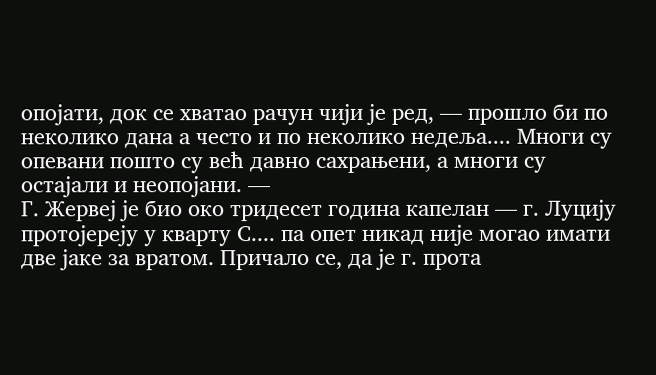опојати, док се хватао рачун чији је ред, — прошло би по неколико дана а често и по неколико недеља.... Многи су опевани пошто су већ давно сахрањени, а многи су остајали и неопојани. —
Г. Жервеј је био око тридесет година капелан — г. Луцију протојереју у кварту С.... па опет никад није могао имати две јаке за вратом. Причало се, да је г. прота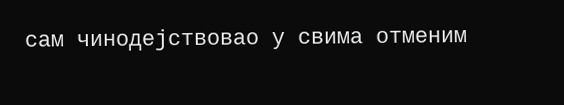сам чинодејствовао у свима отменим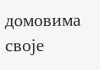домовима своје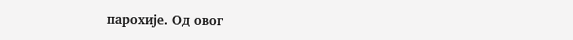парохије. Од овог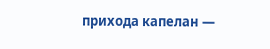прихода капелан —